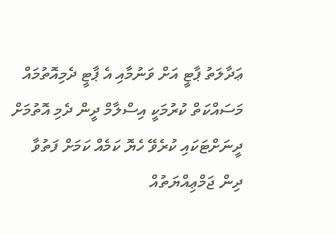ޢަދާލަތު ޕާޓީ އަށް ވަނުމާއި އެ ޕާޓީ ދެމިއޮތުމައް މަސައްކަތް ކުރުމަކީ އިސްލާމް ދީން ދެމި އޮތުމަށް ދީނަށްޓަކައި ކުރެވޭ ހެޔޮ ކަމެއް ކަމަށް ފަތުވާ ދިން ޖަމްޢިއްޔަތުއް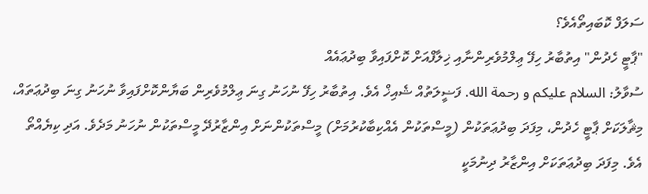ސަލަފް ކޮބައިތޯއެވެ؟
"ޕާޓީ ހެދުން" އިތުބާރު ހިފޭ ޢިލްމުވެރިންނާއި ޚިލާފްއަށް ކޮށްފައިވާ ބިދުޢައެއް
ސުވާލު: السلام عليكم و رحمة الله. ފަޟީލަތުއް ޝެއިޚް އެވެ. އިތުބާރު ހިފޭ ނުހަނު ގިނަ ޢިލްމުވެރިން ބަޔާންކޮށްފައިވާ ނުހަނު ގިނަ ބިދުޢަތައް، މިޘާލަކަށް ޕާޓީ ހެދުން، މިފަދަ ބިދުޢަތަކުން (މީސްތަކުން އެއްކިބާކުރުމަށް) މީސްތަކުންނަށް އިންޒާރުދޭ މީސްތަކުން ނުހަނު މަދެވެ. އަދި ކިޔެއްތޯ އެވެ. މިފަދަ ބިދުޢަތަކަށް އިންޒާރު ދިނުމަކީ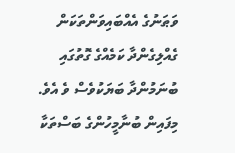ވަޠަނުގެ އެއްބައިވަންތަކަން ގެއްލިގެންދާ ކަމެއްގެ ގޮތުގައި ބުނަމުންދާ ބަޔަކުވެސް ވެ އެވެ.
މިފައިން ބުނާމީހުންގެ ބަސްތަކާ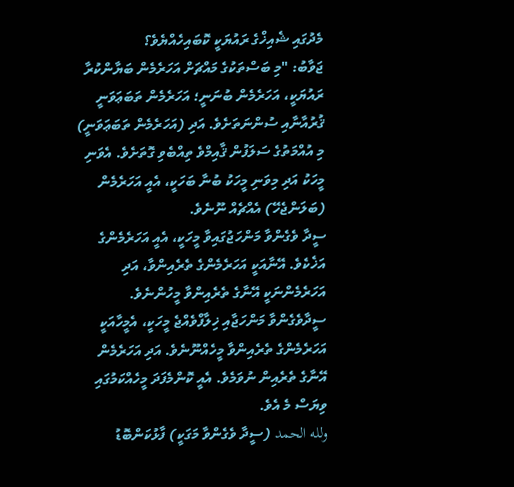މެދުގައި ޝެއިޚްގެ ރައުޔަކީ ކޮބައިހެއްޔެވެ؟
ޖަވާބު: "މި ބަސްތަކުގެ މައްޗަށް އަހަރެމެން ބަޔާންކުރާ ރައުޔަކީ، އަހަރެމެން ބުނަނީ؛ އަހަރެމެން ތަބަޢަވަނީ ޤުރުއާނާއި ސުންނަތަށެވެ. އަދި (އަހަރެމެން ތަބަޢަވަނީ) މި އުއްމަތުގެ ސަލަފުން ޤާއިމްވެ ތިއްބެވި ގޮތަށެވެ. އެވަނި މީހަކު އަދި މިވަނި މީހަކު ބުނާ ބަހަކީ، އެއީ އަހަރެމެން (ބަލަންޖެހޭ) އެއްޗެއް ނޫނެވެ.
ސީދާ ވެގެންވާ މަންހަޖުގައިވާ މީހަކީ، އެއީ އަހަރެމެންގެ އަޚެކެވެ. އޭނާއަކީ އަހަރެމެންގެ ތެރެއިންވާ، އަދި އަހަރެމެންނަކީ އޭނާގެ ތެރެއިންވާ މީހުންނެވެ.
ސީދާވެގެންވާ މަންހަޖާއި ޚިލާފްވެއްޖެ މީހަކީ، އެމީހާއަކީ އަހަރެމެންގެ ތެރެއިންވާ މީހެއްނޫނެވެ. އަދި އަހަރެމެން އޭނާގެ ތެރެއިން ނުވަމެވެ. އެއީ ކޮންމެފަދަ މީހެއްކަމުގައި ވިޔަސް މެ އެވެ.
ولله الحمد (ސީދާ ވެގެންވާ މަގަކީ) ފާޅުކަންބޮޑު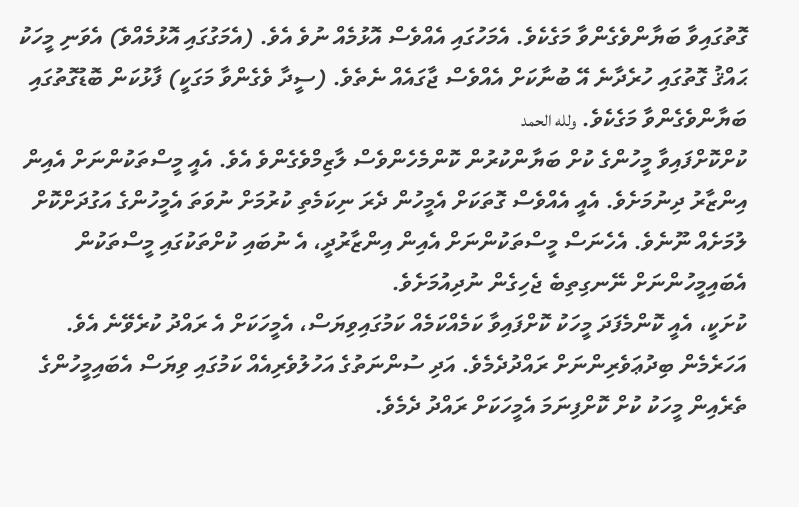ގޮތުގައިވާ ބަޔާންވެގެންވާ މަގެކެވެ. އެމަހުގައި އެއްވެސް އޮޅުމެއް ނުވެ އެވެ. (އެމަގުގައި އޮޅުމެއްވެ) އެވަނި މީހަކު ޙައްޤު ގޮތުގައި ހުރެދާނެ އޭ ބުނާކަށް އެއްވެސް ޖާގައެއް ނެތެވެ. (ސީދާ ވެގެންވާ މަގަކީ) ފާޅުކަން ބޮޑުގޮތުގައި ބަޔާންވެގެންވާ މަގެކެވެ. ولله الحمد
ކުށްކޮށްފައިވާ މީހުންގެ ކުށް ބަޔާންކުރުން ކޮންމެހެންވެސް ލާޒިމްވެގެންވެ އެވެ. އެއީ މީސްތަކުންނަށް އެއިން އިންޒާރު ދިނުމަށެވެ. އެއީ އެއްވެސް ގޮތަކަށް އެމީހުން ދެރަ ނިކަމެތި ކުރުމަށް ނުވަތަ އެމީހުންގެ އަގުދަށްކޮށް ލުމަށެއް ނޫނެވެ. އެހެނަސް މީސްތަކުންނަށް އެއިން އިންޒާރުދީ، އެ ނުބައި ކުށްތަކުގައި މީސްތަކުން އެބައިމީހުންނަށް ނޭނގިތިބެ ޖެހިގެން ނުދިއުމަށެވެ.
ކުށަކީ، އެއީ ކޮންމެފަދަ މީހަކު ކޮށްފައިވާ ކަމެއްކަމެއް ކަމުގައިވިޔަސް، އެމީހަކަށް އެ ރައްދު ކުރެވޭނެ އެވެ. އަހަރެމެން ބިދުޢަވެރިންނަށް ރައްދުދެމެވެ. އަދި ސުންނަތުގެ އަހުލުވެރިއެއް ކަމުގައި ވިޔަސް އެބައިމީހުންގެ ތެރެއިން މީހަކު ކުށް ކޮށްފިނަމަ އެމީހަކަށް ރައްދު ދެމެވެ.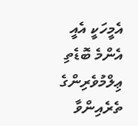އެމީހަކީ އެއީ އެންމެ ބޮޑެތި ޢިލްމުވެރިންގެ ތެރެއިންވާ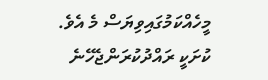މީހެއްކަމުގައިވިޔަސް މެ އެވެ.
ކުށަކީ ރައްދުކުރަންޖެހޭނެ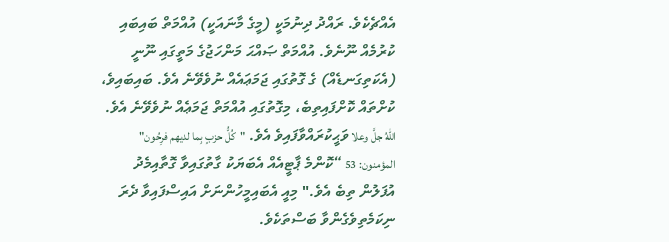އެއްޗެކެވެ. ރައްދު ދިނުމަކީ (މީގެ މާނައަކީ) އުއްމަތް ބައިބައި ކުރުމެއް ނޫނެވެ. އުއްމަތް ޞައްޙަ މަންހަޖުގެ މަތީގައި ނޫނީ (އެކަތިގަނޑެއް) ގެ ގޮތުގައި ޖަމަޢައެއް ނުވެވޭނެ އެވެ. ބައިބައިވެ، ކުށްތައް ކޮށްފައިތިބެ، މިގޮތުގައި އުއްމަތް ޖަމަޢެއް ނުވެވޭނެ އެވެ.
اللهُ جلَّ وعلا ވަޙީކުރައްވާފައިވެ އެވެ. "كُلُّ حزبٍ بِما لديهم فرِحُون" المؤمنون: 53 “ކޮންމެ ޕާޓީއެއް އެބަޔަކު ގާތުގައިވާ ގޮތާއިމެދު އުފަލުން ތިބެ އެވެ." މިއީ އެބައިމީހުންނަށް އައިސްފައިވާ ދެރަ ނިކަމެތިވެގެންވާ ބަސްތަކެވެ.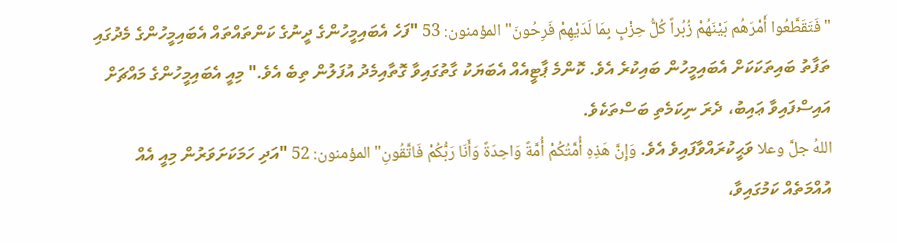"فَتَقَطَّعُوا أَمْرَهُم بَيْنَهُمْ زُبُراً كُلُّ حِزْبٍ بِمَا لَدَيْهِمْ فَرِحُونَ" المؤمنون: 53 "ފަހެ އެބައިމީހުންގެ ދީނުގެ ކަންތައްތައް އެބައިމީހުންގެ މެދުގައި ތަފާތު ބައިތަކަކަށް އެބައިމީހުން ބައިކުރެ އެވެ. ކޮންމެ ޕާޓީއެއް އެބަޔަކު ގާތުގައިވާ ގޮތާއިމެދު އުފަލުން ތިބެ އެވެ." މިއީ އެބައިމީހުންގެ މައްޗަށް އައިސްފައިވާ ޢައިބު، ދެރަ ނިކަމެތި ބަސްތަކެވެ.
اللهُ جلَّ وعلا ވަޙީކުރައްވާފައިވެ އެވެ. وَإِنَّ هَذِهِ أُمَّتُكُمْ أُمَّةً وَاحِدَةً وَأَنَا رَبُّكُمْ فَاتَّقُونِ" المؤمنون: 52 "އަދި ހަމަކަށަވަރުން މިއީ އެއް އުއްމަތެއް ކަމުގައިވާ،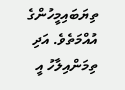ތިޔަބައިމީހުންގެ އުއްމަތެވެ. އަދި ތިމަންއިލާހު އީ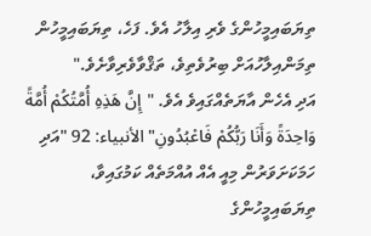ތިޔަބައިމީހުންގެ ވެރި އިލާހު އެވެ. ފަހެ، ތިޔަބައިމީހުން ތިމަންއިލާހުއަށް ބިރުވެތިވެ، ތަޤްވާވެރިވާށެވެ."
އަދި އެހެން އާޔަތެއްގައިވެ އެވެ. "إِنَّ هَذِهِ أُمَّتُكُمْ أُمَّةً وَاحِدَةً وَأَنَا رَبُّكُمْ فَاعْبُدُونِ" الأنبياء: 92 "އަދި ހަމަކަށަވަރުން މިއީ އެއް އުއްމަތެއް ކަމުގައިވާ، ތިޔަބައިމީހުންގެ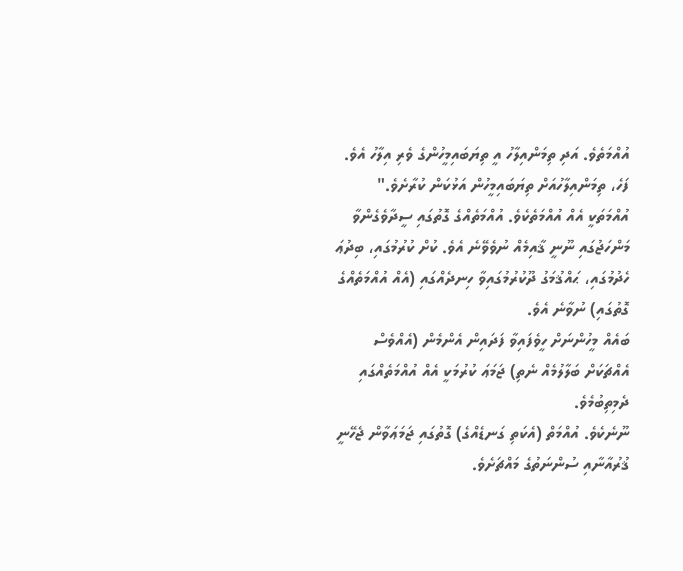އުއްމަތެވެ. އަދި ތިމަންއިލާހު އީ ތިޔަބައިމީހުންގެ ވެރި އިލާހު އެވެ. ފަހެ، ތިމަންއިލާހުއަށް ތިޔަބައިމީހުން އަޅުކަން ކުރާށެވެ."
އުއްމަތަކީ އެއް އުއްމަތެކެވެ. އުއްމަތެއްގެ ގޮތުގައި ސީދާވެގެންވާ މަންހަޖުގައި ނޫނީ ޤާއިމެއް ނުވެވޭނެ އެވެ. ކުށް ކުރުމުގައި، ބިދުޢަ ހެދުމުގައި، ޙައްޤުމަގު ދޫކުރުމުގައިވާ ހިނދެއްގައި (އެއް އުއްމަތެއްގެ ގޮތުގައި) ނުވާނެ އެވެ.
ބައެއް މީހުންނަށް ހީވެފައިވާ ފަދައިން އެންމެން (އެއްވެސް އެއްޗަކަށް ބަލާލުމެއް ނެތި) ޖަމަޢަ ކުރުމަކީ އެއް އުއްމަތެއްގައި ދެމިތިބުމެވެ.
ނޫނެކެވެ. އުއްމަތް (އެކަތި ގަނޑެއްގެ) ގޮތުގައި ޖަމަޢަވާން ޖެހޭނީ ޤުރުއާނާއި ސުންނަތުގެ މައްޗަށެވެ.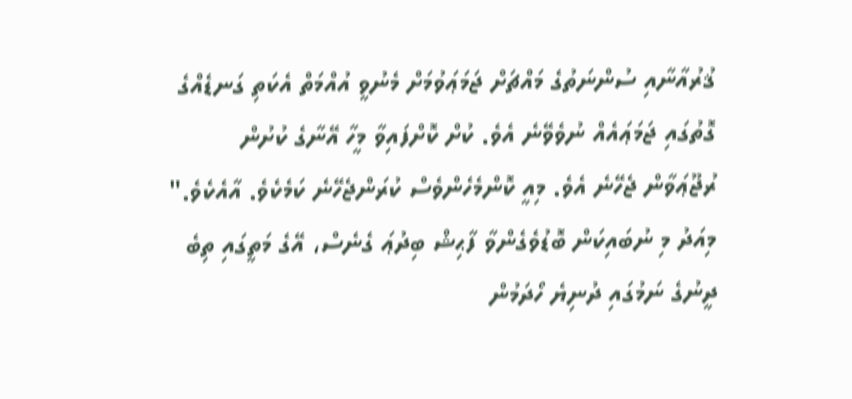ޤުރުއާނާއި ސުންނަތުގެ މައްޗަށް ޖަމަޢަވުމަށް މެނުވީ އުއްމަތް އެކަތި ގަނޑެއްގެ ގޮތުގައި ޖަމަޢައެއް ނުވެވޭނެ އެވެ. ކުށް ކޮށްފައިވާ މީހާ އޭނާގެ ކުށުން ރުޖޫޢަވާން ޖެހޭނެ އެވެ. މިއީ ކޮންމެހެންވެސް ކުރަންޖެހޭނެ ކަމެކެވެ. އާއެކެވެ."
މިއަދު މި ނުބައިކަން ބޮޑުވެގެންވާ ފާޙިޝް ބިދުޢަ ގެނެސް، އޭގެ މަތީގައި ތިބެ ދީނުގެ ނަމުގައި ދުނިޔެ ހޯދަމުން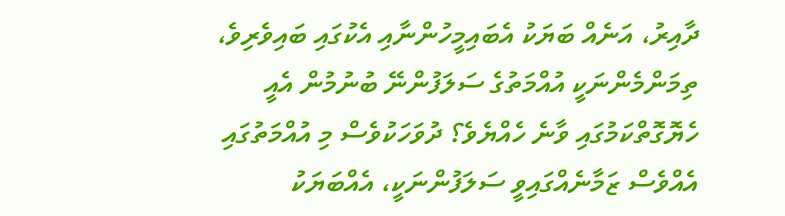ދާއިރު، އަނެއް ބަޔަކު އެބައިމީހުންނާއި އެކުގައި ބައިވެރިވެ، ތިމަންމެންނަކީ އުއްމަތުގެ ސަލަފުންނޭ ބުނުމުން އެއީ ހެޔޮގޮތްކަމުގައި ވާނެ ހެއްޔެވެ؟ ދުވަހަކުވެސް މި އުއްމަތުގައި އެއްވެސް ޒަމާނެއްގައިވީ ސަލަފުންނަކީ، އެއްބަޔަކު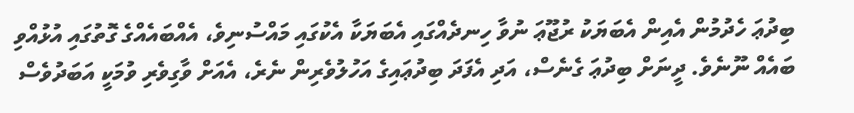ބިދުޢަ ހެދުމުން އެއިން އެބަޔަކު ރުޖޫޢަ ނުވާ ހިނދެއްގައި އެބަޔަކާ އެކުގައި މައްސުނިވެ، އެއްބައެއްގެ ގޮތުގައި އުޅުއްވި ބައެއް ނޫނެވެ. ދީނަށް ބިދުޢަ ގެނެސް، އަދި އެފަދަ ބިދުޢައިގެ އަހުލުވެރިން ނެރެ، އެއަށް ވާގިވެރި ވުމަކީ އަބަދުވެސް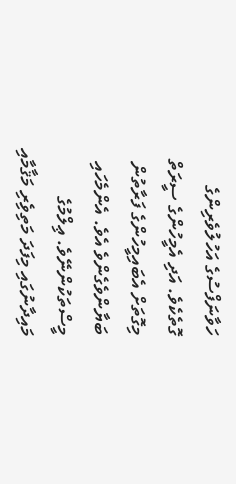ހަވާނަފްސުގެ އަހުލުވެރިންގެ ގޮތެކެވެ. އަދި އެމީހުންގެ ސީރަތް މިގޮތަށް އެބައިމީހުންގެ ފަރާތުން ބަޔާންވެގެންވެ އެވެ. އެންމެހައި މީސްތަކުންނޭވެ. ޢިލްމުގެ މައިދާނުގައި މިފަދަ މަތިވިެރި މަޤާމާއި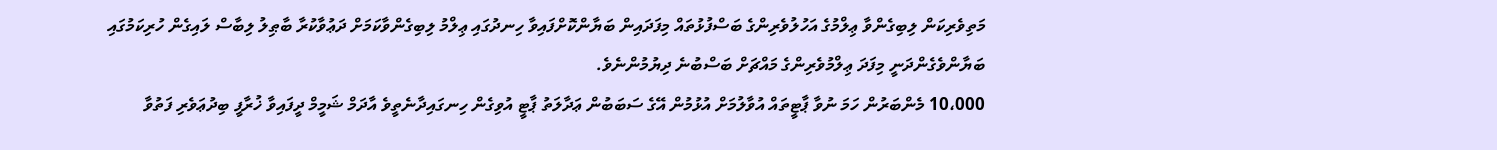މަތިވެރިކަން ލިބިގެންވާ ޢިލްމުގެ އަހުލުވެރިންގެ ބަސްފުޅުތައް މިފަދައިން ބަޔާންކޮށްފައިވާ ހިނދުގައި ޢިލްމު ލިބިގެންވާކަމަށް ދަޢުވާކުރާ ބާޠިލު ލިބާސް ލައިގެން ހުރިކަމުގައި ބަޔާންވެގެންދަނީ މިފަދަ ޢިލްމުވެރިންގެ މައްޗަށް ބަސްބުނެ ދިޔުމުންނެވެ.
10،000 މެންބަރުން ހަމަ ނުވާ ޕާޓީތައް އުވާލުމަށް އުޅުމުން އޭގެ ސަބަބުން ޢަދާލަތު ޕާޓީ އުވިގެން ހިނގައިދާނެތީވެ އާދަމް ޝަމީމް ދީފައިވާ ޚުރާފީ ބިދުޢަވެރި ފަތުވާ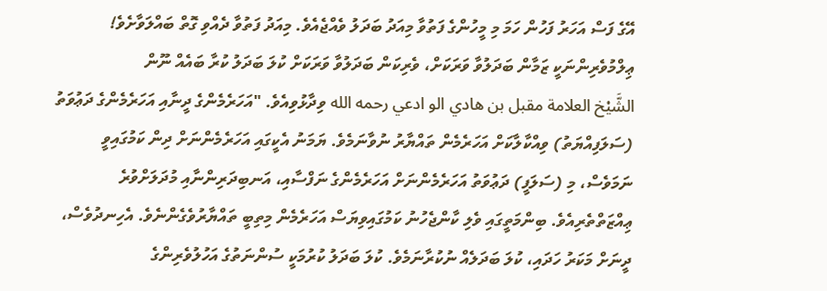އޭގެ ފަސް އަހަރު ފަހުން ހަމަ މި މީހުންގެ ފަތުވާ މިއަދު ބަދަލު ވެއްޖެއެވެ. މިއަދު ފަތުވާ ދެއްވި ގޮތް ބައްލަވާށެވެ!
ޢިލްމުވެރިންނަކީ ޒަމާން ބަދަލުވާ ވަރަކަށް، ވެރިކަން ބަދަލުވާ ވަރަކަށް ކުލަ ބަދަލު ކުރާ ބައެއް ނޫން
الشَّيْخ العلامة مقبل بن هادي الو ادعي رحمه الله ވިދާޅުވިއެވެ. "އަހަރެމެންގެ ދީނާއި އަހަރެމެންގެ ދަޢުވަތު (ސަލަފިއްޔަތު) ވިއްކާލާކަށް އަހަރެމެން ތައްޔާރު ނުވާނަމެވެ. ޔަމަނު އެކީގައި އަހަރެމެންނަށް ދިން ކަމުގައިވީ ނަމަވެސް، މި (ސަލަފީ) ދަޢުވަތު އަހަރެމެންނަށް އަހަރެމެންގެ ނަފްސާއި، އަނބިދަރިންނާއި މުދަލަށްވުރެ ޢިއްޒަތްތެރިއެވެ. ބިންމަތީގައި ވެލި ކާންޖެހުނު ކަމުގައިވިޔަސް އަހަރެމެން މިތިބީ ތައްޔާރުވެގެންނެވެ. އެހިނދުވެސް، ދީނަށް މަކަރު ހަދައި، ކުލަ ބަދަލެއް ނުކުރާނަމެވެ. ކުލަ ބަދަލު ކުރުމަކީ ސުންނަތުގެ އަހުލުވެރިންގެ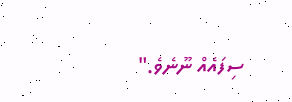ސިފައެއް ނޫނެވެ."